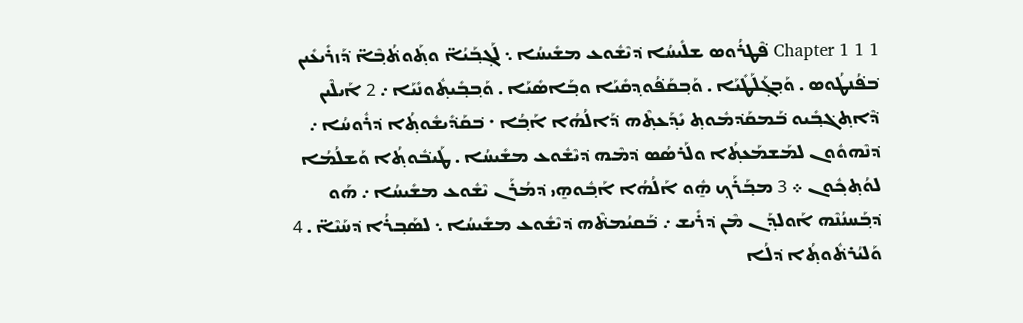1 Chapter 1 1 ܦ݁ܶܛܪܳܘܣ ܫܠܺܝܚܳܐ ܕ݁ܝܶܫܽܘܥ ܡܫܺܝܚܳܐ ܆ ܠܰܓ݂ܒ݂ܰܝܳܐ̈ ܘܬ݂ܰܘܬ݁ܳܒ݂ܶܐ̈ ܕ݁ܰܙܪܺܝܥܺܝܢ ܒ݁ܦ݁ܳܢܛܳܘܣ . ܘܰܒ݂ܓ݂ܰܠܰܛܺܝܰܐ . ܘܰܒ݂ܩܰܦ݁ܳܘܕ݂ܩܺܝܰܐ ܘܒ݂ܰܐܣܺܝܰܐ . ܘܰܒ݂ܒ݂ܺܝܬ݂ܽܘܢܺܝܰܐ ܇ 2 ܐܰܝܠܶܝܢ ܕ݁ܶܐܬ݂ܓ݁ܒ݂ܺܝܘ ܒ݁ܰܡܩܰܕ݁ܡܽܘܬ݂ ܝܺܕ݂ܰܥܬ݂ܶܗ ܕ݁ܰܐܠܳܗܳܐ ܐܰܒ݂ܳܐ ܁ ܒ݁ܩܰܕ݁ܺܝܫܽܘܬ݂ܳܐ ܕ݁ܪܽܘܚܳܐ ܇ ܕ݁ܢܶܗܘܽܘܢ ܠܡܰܫܡܰܥܬ݂ܳܐ ܘܠܰܪܣܳܣ ܕ݁ܡܶܗ ܕ݁ܝܶܫܽܘܥ ܡܫܺܝܚܳܐ . ܛܰܝܒ݁ܽܘܬ݂ܳܐ ܘܰܫܠܳܡܳܐ ܠܘܳܬ݂ܟ݂ܽܘܢ ܀ 3 ܡܒ݂ܰܪܰܟ݂ ܗ̱ܽܘ ܐܰܠܳܗܳܐ ܐܰܒ݂ܽܘܗ̱ܝ ܕ݁ܡܳܪܰܢ ܝܶܫܽܘܥ ܡܫܺܝܚܳܐ ܇ ܗܰܘ ܕ݁ܒ݂ܰܚܢܳܢܶܗ ܐܰܘܠܕ݂ܰܢ ܡܶܢ ܕ݁ܪܺܝܫ ܇ ܒ݁ܰܩܝܳܡܬ݁ܶܗ ܕ݁ܝܶܫܽܘܥ ܡܫܺܝܚܳܐ ܆ ܠܣܰܒ݂ܪܳܐ ܕ݁ܚܰܝܶܐ̈ . 4 ܘܰܠܝܳܪܬ݁ܽܘܬ݂ܳܐ ܕ݁ܠܳܐ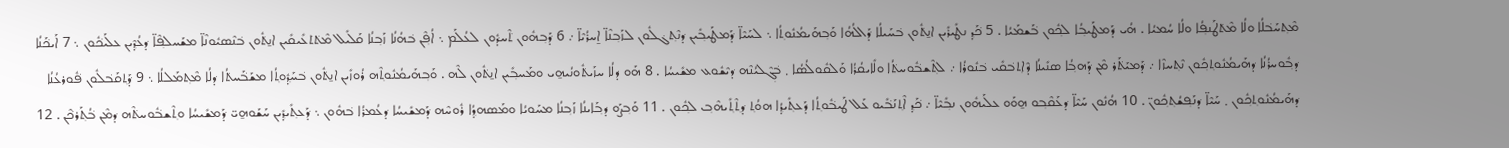ܡܶܬ݂ܚܰܒ݁ܠܳܐ ܘܠܳܐ ܡܶܬ݁ܛܰܢܦ݂ܳܐ ܘܠܳܐ ܚܳܡܝܳܐ . ܗܳܝ ܕ݁ܰܡܛܰܝܒ݂ܳܐ ܠܟ݂ܽܘܢ ܒ݁ܰܫܡܰܝܳܐ . 5 ܟ݁ܰܕ݂ ܢܛܺܝܪܺܝܢ ܐܢ̱ܬ݁ܽܘܢ ܒ݁ܚܰܝܠܳܐ ܕ݁ܰܐܠܳܗܳܐ ܘܰܒ݂ܗܰܝܡܳܢܽܘܬ݂ܳܐ ܆ ܠܚܰܝܶܐ̈ ܕ݁ܰܡܛܰܝܒ݂ܺܝܢ ܕ݁ܢܶܬ݂ܓ݁ܠܽܘܢ ܠܙܰܒ݂ܢܶܐ̈ ܐ̱ܚܪܳܝܶܐ̈ ܇ 6 ܕ݁ܰܒ݂ܗܽܘܢ ܬ݁ܶܚܕ݁ܽܘܢ ܠܥܳܠܰܡ ܆ ܐܳܦ݂ܶܢ ܒ݁ܗܳܢܳܐ ܙܰܒ݂ܢܳܐ ܩܰܠܺܝܠ ܡܶܬ݁ܬ݁ܥܺܝܩܺܝܢ ܐܢ̱ܬ݁ܽܘܢ ܒ݁ܢܶܣܝܽܘܢܶܐ̈ ܡܫܰܚܠܦ݂ܶܐ̈ ܕ݁ܥܳܕ݂ܶܝܢ ܥܠܰܝܟ݁ܽܘܢ ܆ 7 ܐܰܝܟ݁ܰܢܳܐ ܕ݁ܒ݂ܽܘܚܪܳܢܳܐ ܕ݁ܗܰܝܡܳܢܽܘܬ݂ܟ݂ܽܘܢ ܢܶܬ݂ܚܙܶܐ ܇ ܕ݁ܰܡܝܰܬ݁ܰܪ ܡܶܢ ܕ݁ܰܗܒ݂ܳܐ ܣܢܺܝܢܳܐ ܕ݁ܶܐܬ݂ܒ݁ܩܺܝ ܒ݁ܢܽܘܪܳܐ ܇ ܠܬ݂ܶܫܒ݁ܽܘܚܬ݁ܳܐ ܘܠܺܐܝܩܳܪܳܐ ܘܰܠܩܽܘܠܳܣܳܐ ܂ ܒ݁ܓ݂ܶܠܝܳܢܶܗ ܕ݁ܝܶܫܽܘܥ ܡܫܺܝܚܳܐ . 8 ܗܰܘ ܕ݁ܠܳܐ ܚܙܰܝܬ݁ܽܘܢܳܝܗ̱ܝ ܘܡܰܚܒ݂ܺܝܢ ܐܢ̱ܬ݁ܽܘܢ ܠܶܗ . ܘܰܒ݂ܗܰܝܡܳܢܽܘܬ݂ܶܗ ܪܳܘܙܺܝܢ ܐܢ̱ܬ݁ܽܘܢ ܒ݁ܚܰܕ݂ܽܘܬ݂ܳܐ ܡܫܰܒ݁ܰܚܬ݁ܳܐ ܕ݁ܠܳܐ ܡܶܬ݂ܡܰܠܠܳܐ ܆ 9 ܕ݁ܰܬ݂ܩܰܒ݁ܠܽܘܢ ܦ݁ܽܘܪܥܳܢܳܐ ܕ݁ܗܰܝܡܳܢܽܘܬ݂ܟ݂ܽܘܢ ܂ ܚܰܝܶܐ̈ ܕ݁ܢܰܦ݂ܫܳܬ݂ܟ݂ܽܘܢ̈ . 10 ܗܳܢܽܘܢ ܚܰܝܶܐ̈ ܕ݁ܥܰܩܶܒ݂ܘ ܗ̱ܘܰܘ ܥܠܰܝܗܽܘܢ ܢܒ݂ܺܝܶܐ̈ ܇ ܟ݁ܰܕ݂ ܐܶܬ݂ܢܰܒ݁ܺܝܘ ܥܰܠ ܛܰܝܒ݁ܽܘܬ݂ܳܐ ܕ݁ܰܥܬ݂ܺܝܕ݂ܳܐ ܗܘܳܬ݂ ܕ݁ܬ݂ܶܬ݂ܺܝܗܶܒ݂ ܠܟ݂ܽܘܢ . 11 ܘܰܒ݂ܨܰܘ ܕ݁ܒ݂ܰܐܝܢܳܐ ܙܰܒ݂ܢܳܐ ܡܚܰܘܝܳܐ ܘܡܰܣܗܕ݂ܳܐ ܪܽܘܚܶܗ ܕ݁ܰܡܫܺܝܚܳܐ ܕ݁ܥܳܡܪܳܐ ܒ݁ܗܽܘܢ ܆ ܕ݁ܰܥܬ݂ܺܝܕ݂ܺܝܢ ܚܰܫܰܘܗ̱ܝ̈ ܕ݁ܰܡܫܺܝܚܳܐ ܘܬ݂ܶܫܒ݁ܽܘܚܬ݁ܶܗ ܕ݁ܡܶܢ ܒ݁ܳܬ݂ܰܪܟ݁ܶܢ . 12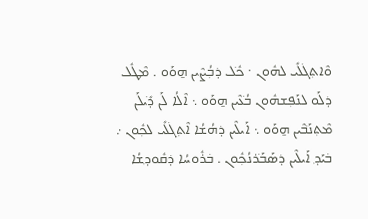ܘܶܐܬ݂ܓ݁ܠܺܝ ܠܗܽܘܢ ܁ ܟ݁ܽܠ ܕ݁ܒ݂ܳܨܶܝܢ ܗ̱ܘܰܘ . ܡܶܛܽܠ ܕ݁ܠܰܘ ܠܢܰܦ݂ܫܗܽܘܢ ܒ݁ܳܥܶܝܢ ܗ̱ܘܰܘ ܆ ܐܶܠܳܐ ܠܰܢ ܕ݁ܺܝܠܰܢ ܡܶܬ݂ܢܰܒ݁ܶܝܢ ܗ̱ܘܰܘ ܆ ܐܰܝܠܶܝܢ ܕ݁ܗܳܫܳܐ ܐܶܬ݂ܓ݁ܠܺܝ ܠܟ݂ܽܘܢ ܇ ܒ݁ܝܰܕ݂ ܐܰܝܠܶܝܢ ܕ݁ܣܰܒ݁ܰܪܢܳܟ݂ܽܘܢ . ܒ݁ܪܽܘܚܳܐ ܕ݁ܩܽܘܕ݂ܫܳܐ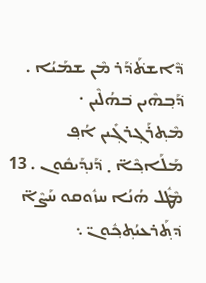ܕ݁ܶܐܫܬ݁ܰܕ݁ܰܪ ܡܶܢ ܫܡܰܝܳܐ . ܕ݁ܰܒ݂ܗܶܝܢ ܒ݁ܗܳܠܶܝܢ ܁ ܡܶܬ݂ܪܰܓ݂ܪܓ݂ܺܝܢ ܐܳܦ݂ ܡܰܠܰܐܟ݂ܶܐ̈ ܂ ܕ݁ܰܢܕ݂ܰܝܩܽܘܢ . 13 ܡܶܛܽܠ ܗܳܢܳܐ ܚܙܽܘܩܘ ܚܰܨܶܐ̈ ܕ݁ܬ݂ܰܪܥܝܳܬ݂ܟ݂ܽܘܢ̈ ܆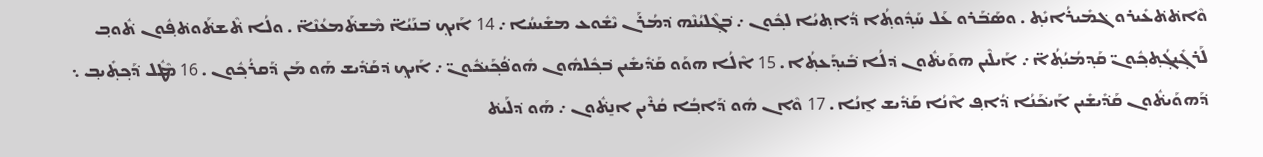ܘܶܐܬ݁ܬ݁ܥܺܝܪܘ ܓ݁ܡܺܝܪܳܐܝܺܬ݂ . ܘܣܰܒ݁ܰܪܘ ܥܰܠ ܚܰܕ݂ܽܘܬ݂ܳܐ ܕ݁ܳܐܬ݂ܝܳܐ ܠܟ݂ܽܘܢ ܇ ܒ݁ܓ݂ܶܠܝܳܢܶܗ ܕ݁ܡܳܪܰܢ ܝܶܫܽܘܥ ܡܫܺܝܚܳܐ ܇ 14 ܐܰܝܟ݂ ܒ݁ܢܰܝܳܐ̈ ܡܶܫܬ݁ܰܡܥܳܢܶܐ̈ . ܘܠܳܐ ܬ݁ܶܫܬ݁ܰܘܬ݁ܦ݂ܽܘܢ ܬ݁ܽܘܒ݂ ܠܰܪܓ݂ܺܝܓ݂ܳܬ݂ܟ݂ܽܘܢ̈ ܩܰܕ݂ܡܳܝܳܬ݂ܳܐ̈ ܇ ܐܰܝܠܶܝܢ ܗܘܰܝܬ݁ܽܘܢ ܕ݁ܠܳܐ ܒ݁ܺܝܕ݂ܰܥܬ݂ܳܐ . 15 ܐܶܠܳܐ ܗܘܰܘ ܩܰܕ݁ܺܝܫܺܝܢ ܒ݁ܟ݂ܽܠܗܽܘܢ ܗܽܘܦ݁ܳܟ݂ܰܝܟ݁ܽܘܢ̈ ܇ ܐܰܝܟ݂ ܕ݁ܩܰܕ݁ܺܝܫ ܗܰܘ ܡܰܢ ܕ݁ܰܩܪܳܟ݂ܽܘܢ . 16 ܡܶܛܽܠ ܕ݁ܰܟ݂ܬ݂ܺܝܒ݂ ܆ ܕ݁ܰܗܘܰܝܬ݁ܽܘܢ ܩܰܕ݁ܺܝܫܺܝܢ ܐܰܝܟ݁ܰܢܳܐ ܕ݁ܳܐܦ݂ ܐܶܢܳܐ ܩܰܕ݁ܺܝܫ ܐ̱ܢܳܐ . 17 ܘܶܐܢ ܗܽܘ ܕ݁ܰܐܒ݂ܳܐ ܩܳܪܶܝܢ ܐܢ̱ܬ݁ܽܘܢ ܇ ܗܰܘ ܕ݁ܠܰܝܬ݁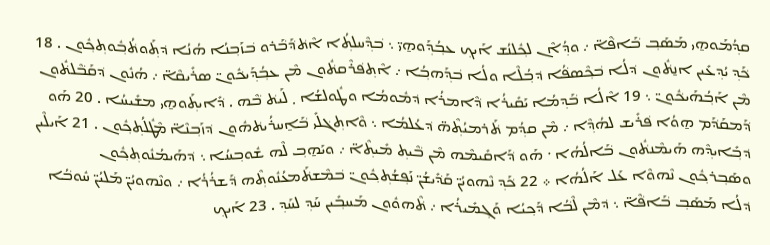ܩܕ݂ܳܡܰܘܗ̱ܝ ܡܰܣܰܒ݂ ܒ݁ܰܐܦ݁ܶܐ̈ ܇ ܘܕ݂ܳܐܶܢ ܠܟ݂ܽܠܢܳܫ ܐܰܝܟ݂ ܥܒ݂ܳܕ݂ܰܘܗ̱ܝ̈ ܆ ܒ݁ܕ݂ܶܚܠܬ݂ܳܐ ܐܶܬ݁ܕ݁ܰܒ݁ܰܪܘ ܒ݁ܙܰܒ݂ܢܳܐ ܗܳܢܳܐ ܕ݁ܬ݂ܰܘܬ݁ܳܒ݂ܽܘܬ݂ܟ݂ܽܘܢ . 18 ܟ݁ܰܕ݂ ܝܳܕ݂ܥܺܝܢ ܐܢ̱ܬ݁ܽܘܢ ܕ݁ܠܳܐ ܒ݁ܟ݂ܶܣܦ݁ܳܐ ܕ݁ܒ݂ܳܠܶܐ ܘܠܳܐ ܒ݁ܕ݂ܰܗܒ݂ܳܐ ܇ ܐܶܬ݂ܦ݁ܪܶܩܬ݁ܽܘܢ ܡܶܢ ܥܒ݂ܳܕ݂ܰܝܟ݁ܽܘܢ̈ ܣܪܺܝܩܶܐ̈ ܇ ܗܳܢܽܘܢ ܕ݁ܩܰܒ݁ܶܠܬ݁ܽܘܢ ܡܶܢ ܐܰܒ݂ܳܗܰܝܟ݁ܽܘܢ̈ ܆ 19 ܐܶܠܳܐ ܒ݁ܰܕ݂ܡܳܐ ܝܰܩܺܝܪܳܐ ܕ݁ܶܐܡܪܳܐ ܕ݁ܡܽܘܡܳܐ ܘܛܽܘܠܫܳܐ ܂ ܠܰܝܬ݁ ܒ݁ܶܗ . ܕ݁ܺܐܝܬ݂ܰܘܗ̱ܝ ܡܫܺܝܚܳܐ . 20 ܗܰܘ ܕ݁ܰܡܩܰܕ݁ܰܡ ܗ̱ܘܳܐ ܦ݁ܪܺܝܫ ܠܗܳܕ݂ܶܐ ܇ ܡܶܢ ܩܕ݂ܳܡ ܬ݁ܰܪܡܝܳܬ݂ܶܗ̈ ܕ݁ܥܳܠܡܳܐ ܆ ܘܶܐܬ݂ܓ݁ܠܺܝ ܒ݁ܰܐ̱ܚܪܳܝܬ݁ܗܽܘܢ ܕ݁ܙܰܒ݂ܢܶܐ̈ ܡܶܛܽܠܳܬ݂ܟ݂ܽܘܢ . 21 ܐܰܝܠܶܝܢ ܕ݁ܒ݂ܺܐܝܕ݂ܶܗ ܗܰܝܡܶܢܬ݁ܽܘܢ ܒ݁ܰܐܠܳܗܳܐ ܁ ܗܰܘ ܕ݁ܰܐܩܺܝܡܶܗ ܡܶܢ ܒ݁ܶܝܬ݂ ܡܺܝܬ݂ܶܐ̈ ܇ ܘܝܰܗ̱ܒ݂ ܠܶܗ ܫܽܘܒ݂ܚܳܐ ܆ ܕ݁ܗܰܝܡܳܢܽܘܬ݂ܟ݂ܽܘܢ ܘܣܰܒ݂ܪܟ݂ܽܘܢ ܢܶܗܘܶܐ ܥܰܠ ܐܰܠܳܗܳܐ ܀ 22 ܟ݁ܰܕ݂ ܢܶܗܘܝܳܢ̈ ܩܰܕ݁ܺܝܫܳܢ̈ ܢܰܦ݂ܫܳܬ݂ܟ݂ܽܘܢ̈ ܒ݁ܡܶܫܬ݁ܰܡܥܳܢܽܘܬ݂ܶܗ ܕ݁ܰܫܪܳܪܳܐ ܇ ܘܢܶܗܘܝܳܢ̈ ܡܰܠܝܳܢ̈ ܚܽܘܒ݁ܳܐ ܕ݁ܠܳܐ ܡܰܣܰܒ݂ ܒ݁ܰܐܦ݁ܶܐ̈ ܆ ܕ݁ܡܶܢ ܠܶܒ݁ܳܐ ܕ݁ܰܟ݂ܝܳܐ ܘܰܓ݂ܡܺܝܪܳܐ ܇ ܬ݁ܶܗܘܽܘܢ ܡܰܚܒ݂ܺܝܢ ܚܰܕ݂ ܠܚܰܕ݂ . 23 ܐܰܝܟ݂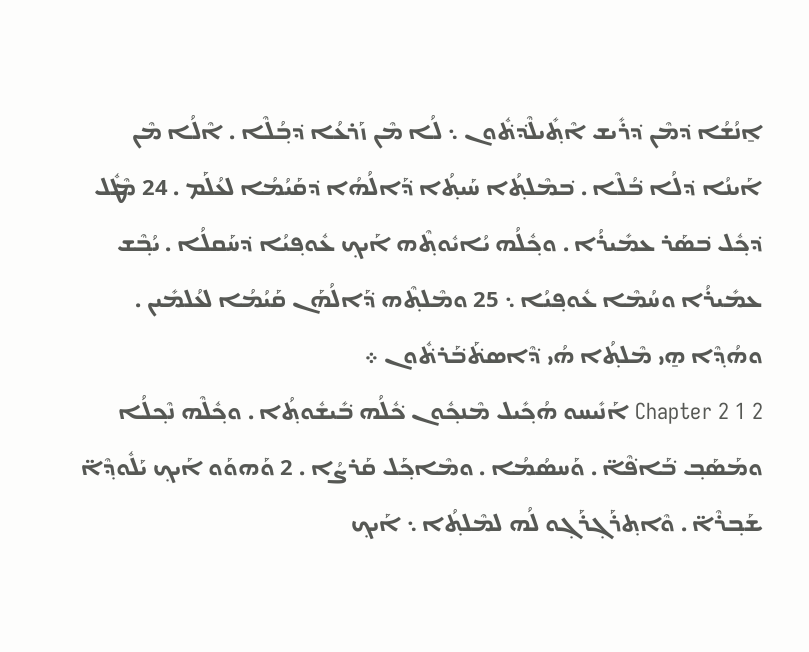ܐ̱ܢܳܫܳܐ ܕ݁ܡܶܢ ܕ݁ܪܺܝܫ ܐܶܬ݂ܺܝܠܶܕ݁ܬ݁ܽܘܢ ܆ ܠܳܐ ܡܶܢ ܙܰܪܥܳܐ ܕ݁ܒ݂ܳܠܶܐ . ܐܶܠܳܐ ܡܶܢ ܐܰܝܢܳܐ ܕ݁ܠܳܐ ܒ݁ܳܠܶܐ . ܒ݁ܡܶܠܬ݂ܳܐ ܚܰܝܬ݂ܳܐ ܕ݁ܰܐܠܳܗܳܐ ܕ݁ܩܰܝܳܡܳܐ ܠܥܳܠܰܡ . 24 ܡܶܛܽܠ ܕ݁ܟ݂ܽܠ ܒ݁ܣܰܪ ܥܡܺܝܪܳܐ . ܘܟ݂ܽܠܳܗ ܝܳܐܝܽܘܬ݂ܶܗ ܐܰܝܟ݂ ܥܽܘܦ݂ܝܳܐ ܕ݁ܚܰܩܠܳܐ . ܝܳܒ݂ܶܫ ܥܡܺܝܪܳܐ ܘܚܳܡܶܐ ܥܽܘܦ݂ܝܳܐ ܆ 25 ܘܡܶܠܬ݂ܶܗ ܕ݁ܰܐܠܳܗܰܢ ܩܰܝܳܡܳܐ ܠܥܳܠܡܺܝܢ . ܘܗܳܕ݂ܶܐ ܗ̱ܝ ܡܶܠܬ݂ܳܐ ܗܳܝ ܕ݁ܶܐܣܬ݁ܰܒ݁ܰܪܬ݁ܽܘܢ ܀
2 Chapter 2 1 ܐܰܢܺܝܚܘ ܗܳܟ݂ܺܝܠ ܡܶܢܟ݂ܽܘܢ ܟ݁ܽܠܳܗ ܒ݁ܺܝܫܽܘܬ݂ܳܐ . ܘܟ݂ܽܠܶܗ ܢܶܟ݂ܠܳܐ ܘܡܰܣܰܒ݂ ܒ݁ܰܐܦ݁ܶܐ̈ . ܘܰܚܣܳܡܳܐ . ܘܡܶܐܟ݂ܰܠ ܩܰܪܨܳܐ . 2 ܘܰܗܘܰܘ ܐܰܝܟ݂ ܝܰܠܽܘܕ݂ܶܐ̈ ܫܰܒ݂ܪܶܐ̈ . ܘܶܐܬ݂ܪܰܓ݂ܪܰܓ݂ܘ ܠܳܗ ܠܡܶܠܬ݂ܳܐ ܆ ܐܰܝܟ݂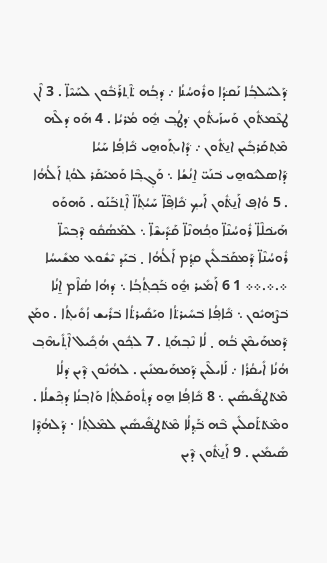ܕ݁ܰܠܚܰܠܒ݂ܳܐ ܢܰܩܕ݁ܳܐ ܘܪܽܘܚܳܢܳܐ ܇ ܕ݁ܒ݂ܳܗ ܬ݁ܶܬ݂ܪܰܒ݁ܽܘܢ ܠܚܰܝܶܐ̈ . 3 ܐܶܢ ܛܥܶܡܬ݁ܽܘܢ ܘܰܚܙܰܝܬ݁ܽܘܢ ܕ݁ܛܳܒ݂ ܗ̱ܽܘ ܡܳܪܝܳܐ . 4 ܗܰܘ ܕ݁ܠܶܗ ܡܶܬ݂ܩܰܪܒ݂ܺܝܢ ܐܢ̱ܬ݁ܽܘܢ ܇ ܕ݁ܺܐܝܬ݂ܰܘܗ̱ܝ ܟ݁ܺܐܦ݂ܳܐ ܚܰܝܳܐ ܕ݁ܰܐܣܠܝܽܘܗ̱ܝ ܒ݁ܢܰܝ̈ ܐ̱ܢܳܫܳܐ ܆ ܘܰܓ݂ܒ݂ܶܐ ܘܰܡܝܰܩܰܪ ܠܘܳܬ݂ ܐܰܠܳܗܳܐ . 5 ܘܳܐܦ݂ ܐܰܢ̱ܬ݁ܽܘܢ ܐܰܝܟ݂ ܟ݁ܺܐܦ݂ܶܐ̈ ܚܰܝܳܬ݂ܳܐ̈ ܐܶܬ݂ܒ݁ܰܢܰܘ . ܘܰܗܘܰܘ ܗܰܝܟ݁ܠܶܐ̈ ܪܽܘܚܳܢܶܐ̈ ܘܟ݂ܳܗܢܶܐ̈ ܩܰܕ݁ܺܝܫܶܐ̈ ܆ ܠܡܰܣܳܩܽܘ ܕ݁ܶܒ݂ܚܶܐ̈ ܪܽܘܚܳܢܶܐ̈ ܕ݁ܰܡܩܰܒ݁ܠܺܝܢ ܩܕ݂ܳܡ ܐܰܠܳܗܳܐ ܂ ܒ݁ܝܰܕ݂ ܝܶܫܽܘܥ ܡܫܺܝܚܳܐ ܀.܀.܀܀ 1 6 ܐܰܡܺܝܪ ܗ̱ܽܘ ܒ݁ܰܟ݂ܬ݂ܳܒ݂ܳܐ ܆ ܕ݁ܗܳܐ ܣܳܐܶܡ ܐ̱ܢܳܐ ܒ݁ܨܶܗܝܽܘܢ ܆ ܟ݁ܺܐܦ݂ܳܐ ܒ݁ܚܺܝܪܬ݁ܳܐ ܘܝܰܩܺܝܪܬ݁ܳܐ ܒ݁ܪܺܝܫ ܙܳܘܺܝܬ݂ܳܐ . ܘܡܰܢ ܕ݁ܰܡܗܰܝܡܶܢ ܒ݁ܳܗ ܂ ܠܳܐ ܢܶܒ݂ܗܰܬ݂ . 7 ܠܟ݂ܽܘܢ ܗܳܟ݂ܺܝܠ ܐܶܬ݂ܺܝܗܶܒ݂ ܗܳܢܳܐ ܐܺܝܩܳܪܳܐ ܇ ܠܰܐܝܠܶܝܢ ܕ݁ܰܡܗܰܝܡܢܺܝܢ . ܠܗܳܢܽܘܢ ܕ݁ܶܝܢ ܕ݁ܠܳܐ ܡܶܬ݁ܛܦ݁ܺܝܣܺܝܢ ܆ 8 ܟ݁ܺܐܦ݂ܳܐ ܗ̱ܘ ܕ݁ܬ݂ܽܘܩܰܠܬ݂ܳܐ ܘܰܐܒ݂ܢܳܐ ܕ݁ܟ݂ܶܫܠܳܐ . ܘܡܶܬ݁ܬ݁ܰܩܠܺܝܢ ܒ݁ܶܗ ܒ݁ܰܕ݂ܠܳܐ ܡܶܬ݁ܛܦ݁ܺܝܣܺܝܢ ܠܡܶܠܬ݂ܳܐ ܁ ܕ݁ܰܠܗܳܕ݂ܶܐ ܣܺܝܡܺܝܢ . 9 ܐܰܢ̱ܬ݁ܽܘܢ ܕ݁ܶܝܢ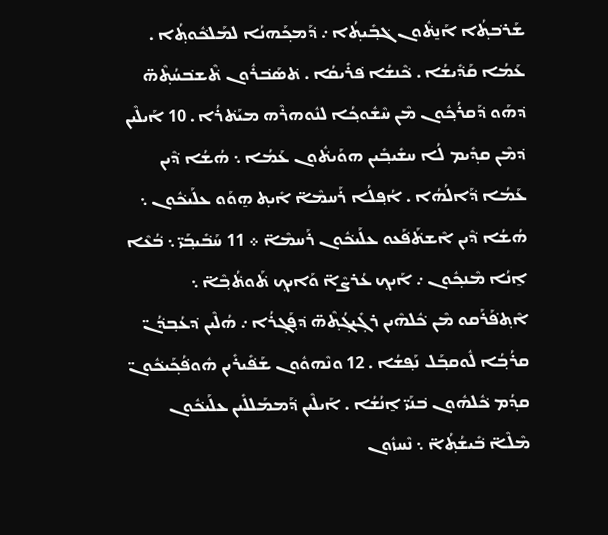ܫܰܪܒ݁ܬ݂ܳܐ ܐܰܢ̱ܬ݁ܽܘܢ ܓ݁ܒ݂ܺܝܬ݂ܳܐ ܇ ܕ݁ܰܡܟ݂ܰܗܢܳܐ ܠܡܰܠܟ݁ܽܘܬ݂ܳܐ . ܥܰܡܳܐ ܩܰܕ݁ܺܝܫܳܐ . ܟ݁ܶܢܫܳܐ ܦ݁ܪܺܝܩܳܐ . ܬ݁ܣܰܒ݁ܪܽܘܢ ܬ݁ܶܫܒ݁ܚܳܬ݂ܶܗ̈ ܕ݁ܗܰܘ ܕ݁ܰܩܪܳܟ݂ܽܘܢ ܡܶܢ ܚܶܫܽܘܟ݂ܳܐ ܠܢܽܘܗܪܶܗ ܡܝܰܬ݁ܪܳܐ . 10 ܐܰܝܠܶܝܢ ܕ݁ܡܶܢ ܩܕ݂ܺܝܡ ܠܳܐ ܚܫܺܝܒ݂ܺܝܢ ܗܘܰܝܬ݁ܽܘܢ ܥܰܡܳܐ ܆ ܗܳܫܳܐ ܕ݁ܶܝܢ ܥܰܡܳܐ ܕ݁ܰܐܠܳܗܳܐ . ܐܳܦ݂ܠܳܐ ܪܰܚܡܶܐ̈ ܐܺܝܬ݂ ܗ̱ܘܰܘ ܥܠܰܝܟ݁ܽܘܢ ܆ ܗܳܫܳܐ ܕ݁ܶܝܢ ܐܶܫܬ݁ܰܦ݁ܰܥܘ ܥܠܰܝܟ݁ܽܘܢ ܪܰܚܡܶܐ̈ ܀ 11 ܚܰܒ݁ܺܝܒ݂ܰܝ̈ ܆ ܒ݁ܳܥܶܐ ܐ̱ܢܳܐ ܡܶܢܟ݂ܽܘܢ ܇ ܐܰܝܟ݂ ܥܳܪܨܶܐ̈ ܘܰܐܝܟ݂ ܬ݁ܰܘܬ݁ܳܒ݂ܶܐ̈ ܆ ܐܶܬ݂ܦ݁ܰܪܰܩܘ ܡܶܢ ܟ݁ܽܠܗܶܝܢ ܪܓ݂ܺܝܓ݂ܳܬ݂ܶܗ̈ ܕ݁ܦ݂ܰܓ݂ܪܳܐ ܇ ܗܳܠܶܝܢ ܕ݁ܥܳܒ݂ܕ݁ܳܢ̈ ܩܪܳܒ݂ܳܐ ܠܽܘܩܒ݂ܰܠ ܢܰܦ݂ܫܳܐ . 12 ܘܢܶܗܘܽܘܢ ܫܰܦ݁ܺܝܪܺܝܢ ܗܽܘܦ݁ܳܟ݂ܰܝܟ݁ܽܘܢ̈ ܩܕ݂ܳܡ ܟ݁ܽܠܗܽܘܢ ܒ݁ܢܰܝ̈ ܐ̱ܢܳܫܳܐ . ܐܰܝܠܶܝܢ ܕ݁ܰܡܡܰܠܠܺܝܢ ܥܠܰܝܟ݁ܽܘܢ ܡܶܠܶܐ̈ ܒ݁ܺܝܫܳܬ݂ܳܐ̈ ܆ ܢܶܚܙܽܘܢ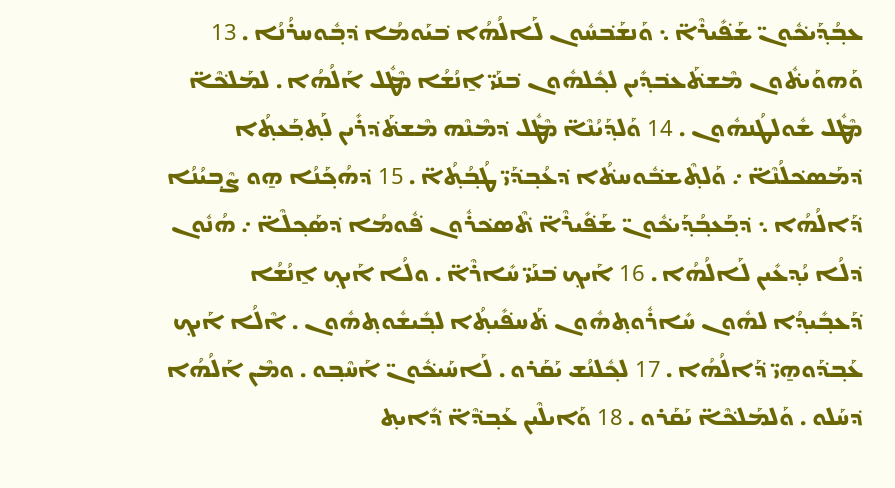ܥܒ݂ܳܕ݂ܰܝܟ݁ܽܘܢ̈ ܫܰܦ݁ܺܝܪܶܐ̈ ܆ ܘܰܢܫܰܒ݁ܚܽܘܢ ܠܰܐܠܳܗܳܐ ܒ݁ܝܰܘܡܳܐ ܕ݁ܒ݂ܽܘܚܪܳܢܳܐ . 13 ܘܰܗܘܰܝܬ݁ܽܘܢ ܡܶܫܬ݁ܰܥܒ݁ܕ݂ܺܝܢ ܠܟ݂ܽܠܗܽܘܢ ܒ݁ܢܰܝ̈ ܐ̱ܢܳܫܳܐ ܡܶܛܽܠ ܐܰܠܳܗܳܐ . ܠܡܰܠܟ݁ܶܐ̈ ܡܶܛܽܠ ܫܽܘܠܛܳܢܗܽܘܢ . 14 ܘܰܠܕ݂ܰܝܳܢܶܐ̈ ܡܶܛܽܠ ܕ݁ܡܶܢܶܗ ܡܶܫܬ݁ܰܕ݁ܪܺܝܢ ܠܰܬ݂ܒ݂ܰܥܬ݂ܳܐ ܕ݁ܡܰܣܟ݁ܠܳܢܶܐ̈ ܇ ܘܰܠܬ݂ܶܫܒ݁ܽܘܚܬ݁ܳܐ ܕ݁ܥܳܒ݂ܕ݁ܰܝ̈ ܛܳܒ݂ܳܬ݂ܳܐ̈ . 15 ܕ݁ܗܳܟ݂ܰܢܳܐ ܗ̱ܘ ܨܶܒ݂ܝܳܢܳܐ ܕ݁ܰܐܠܳܗܳܐ ܆ ܕ݁ܒ݂ܰܥܒ݂ܳܕ݂ܰܝܟ݁ܽܘܢ̈ ܫܰܦ݁ܺܝܪܶܐ̈ ܬ݁ܶܣܟ݁ܪܽܘܢ ܦ݁ܽܘܡܳܐ ܕ݁ܣܰܟ݂ܠܶܐ̈ ܇ ܗܳܢܽܘܢ ܕ݁ܠܳܐ ܝܳܕ݂ܥܺܝܢ ܠܰܐܠܳܗܳܐ . 16 ܐܰܝܟ݂ ܒ݁ܢܰܝ̈ ܚܺܐܪܶܐ̈ . ܘܠܳܐ ܐܰܝܟ݂ ܐ̱ܢܳܫܳܐ ܕ݁ܰܥܒ݂ܺܝܕ݂ܳܐ ܠܗܽܘܢ ܚܺܐܪܽܘܬ݂ܗܽܘܢ ܬ݁ܰܚܦ݁ܺܝܬ݂ܳܐ ܠܒ݂ܺܝܫܽܘܬ݂ܗܽܘܢ . ܐܶܠܳܐ ܐܰܝܟ݂ ܥܰܒ݂ܕ݁ܰܘܗ̱ܝ̈ ܕ݁ܰܐܠܳܗܳܐ . 17 ܠܟ݂ܽܠܢܳܫ ܝܰܩܰܪܘ . ܠܰܐܚܰܝܟ݁ܽܘܢ̈ ܐܰܚܶܒ݂ܘ . ܘܡܶܢ ܐܰܠܳܗܳܐ ܕ݁ܚܰܠܘ . ܘܰܠܡܰܠܟ݁ܶܐ̈ ܝܰܩܰܪܘ . 18 ܘܰܐܝܠܶܝܢ ܥܰܒ݂ܕ݁ܶܐ̈ ܕ݁ܺܐܝܬ݂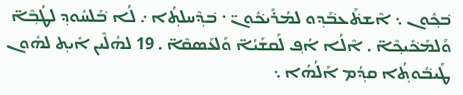ܒ݁ܟ݂ܽܘܢ ܆ ܐܶܫܬ݁ܰܥܒ݁ܰܕ݂ܘ ܠܡܳܪܰܝܟ݁ܽܘܢ̈ ܁ ܒ݁ܕ݂ܶܚܠܬ݂ܳܐ ܇ ܠܳܐ ܒ݁ܰܠܚܽܘܕ݂ ܠܛܳܒ݂ܶܐ̈ ܘܰܠܡܰܟ݁ܺܝܟ݂ܶܐ̈ . ܐܶܠܳܐ ܐܳܦ݂ ܠܰܩܫܰܝܳܐ̈ ܘܰܠܥܰܣܩܶܐ̈ . 19 ܠܗܳܠܶܝܢ ܐܺܝܬ݂ ܠܗܽܘܢ ܛܰܝܒ݁ܽܘܬ݂ܳܐ ܩܕ݂ܳܡ ܐܰܠܳܗܳܐ ܆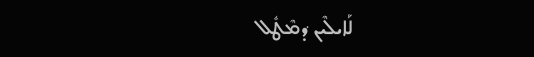ܠܰܐܝܠܶܝܢ ܕ݁ܡܶܛܽܠ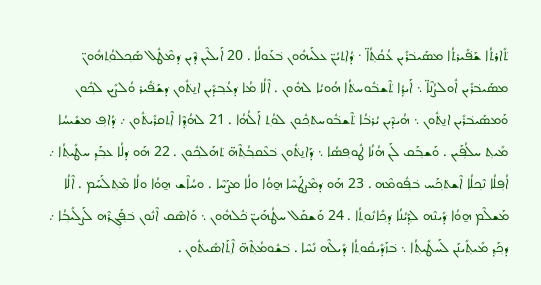ܬ݁ܺܐܪܬ݁ܳܐ ܫܰܦ݁ܺܝܪܬ݁ܳܐ ܡܣܰܝܒ݁ܪܺܝܢ ܥܳܩܳܬ݂ܳܐ̈ ܁ ܕ݁ܳܐܬ݂ܝܳܢ̈ ܥܠܰܝܗܽܘܢ ܒ݁ܥܰܘܠܳܐ . 20 ܐܰܝܠܶܝܢ ܕ݁ܶܝܢ ܕ݁ܡܶܛܽܠ ܣܰܟ݂ܠܘܳܬ݂ܗܽܘܢ̈ ܡܣܰܝܒ݁ܪܺܝܢ ܐܽܘܠܨܳܢܶܐ̈ ܆ ܐܰܝܕ݂ܳܐ ܬ݁ܶܫܒ݁ܽܘܚܬ݁ܳܐ ܗܳܘܝܳܐ ܠܗܽܘܢ . ܐܶܠܳܐ ܡܳܐ ܕ݁ܥܳܒ݂ܕ݁ܺܝܢ ܐܢ̱ܬ݁ܽܘܢ ܕ݁ܫܰܦ݁ܺܝܪ ܘܳܠܨܺܝܢ ܠܟ݂ܽܘܢ ܘܰܡܣܰܝܒ݁ܪܺܝܢ ܐܢ̱ܬ݁ܽܘܢ ܆ ܗܳܝܕ݁ܶܝܢ ܝܳܪܒ݁ܳܐ ܬ݁ܶܫܒ݁ܽܘܚܬ݁ܟ݂ܽܘܢ ܠܘܳܬ݂ ܐܰܠܳܗܳܐ . 21 ܠܗܳܕ݂ܶܐ ܐܶܬ݂ܩܪܺܝܬ݁ܽܘܢ ܇ ܕ݁ܳܐܦ݂ ܡܫܺܝܚܳܐ ܡܺܝܬ݂ ܚܠܳܦ݂ܰܝܢ . ܘܰܫܒ݂ܰܩ ܠܰܢ ܗܳܢܳܐ ܛܽܘܦ݂ܣܳܐ ܆ ܕ݁ܰܐܢ̱ܬ݁ܽܘܢ ܒ݁ܥܶܩܒ݂ܳܬ݂ܶܗ̈ ܬ݁ܗܰܠܟ݂ܽܘܢ . 22 ܗܰܘ ܕ݁ܠܳܐ ܥܒ݂ܰܕ݂ ܚܛܺܝܬ݂ܳܐ ܇ ܐܳܦ݂ܠܳܐ ܢܶܟ݂ܠܳܐ ܐܶܫܬ݁ܟ݂ܰܚ ܒ݁ܦ݂ܽܘܡܶܗ . 23 ܗܰܘ ܕ݁ܡܶܨܛܰܚܶܐ ܗ̱ܘܳܐ ܘܠܳܐ ܡܨܰܚܶܐ . ܘܚܳܐܶܫ ܗ̱ܘܳܐ ܘܠܳܐ ܡܶܬ݂ܠܰܚܰܡ . ܐܶܠܳܐ ܡܰܫܠܶܡ ܗ̱ܘܳܐ ܕ݁ܺܝܢܶܗ ܠܕ݂ܰܝܳܢܳܐ ܕ݁ܟ݂ܺܐܢܽܘܬ݂ܳܐ . 24 ܘܰܫܩܰܠ ܚܛܳܗܰܝܢ̈ ܟ݁ܽܠܗܽܘܢ ܆ ܘܰܐܣܶܩ ܐܶܢܽܘܢ ܒ݁ܦ݂ܰܓ݂ܪܶܗ ܠܰܨܠܺܝܒ݂ܳܐ ܇ ܕ݁ܟ݂ܰܕ݂ ܡܺܝܬ݂ܺܝܢܰܢ ܠܰܚܛܺܝܬ݂ܳܐ ܆ ܒ݁ܙܰܕ݁ܺܝܩܽܘܬ݂ܳܐ ܕ݁ܺܝܠܶܗ ܢܺܚܶܐ . ܒ݁ܫܽܘܡܳܬ݂ܶܗ̈ ܐܶܬ݂ܰܐܣܺܝܬ݁ܽܘܢ .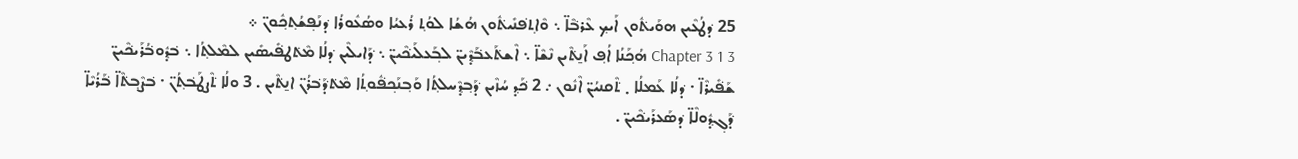25 ܕ݁ܛܳܥܶܝܢ ܗܘܰܝܬ݁ܽܘܢ ܐܰܝܟ݂ ܥܶܪܒ݁ܶܐ̈ ܆ ܘܶܐܬ݂ܦ݁ܢܺܝܬ݁ܽܘܢ ܗܳܫܳܐ ܠܘܳܬ݂ ܪܳܥܝܳܐ ܘܣܳܥܽܘܪܳܐ ܕ݁ܢܰܦ݂ܫܳܬ݂ܟ݂ܽܘܢ̈ ܀
3 Chapter 3 1 ܗܳܟ݂ܰܢܳܐ ܐܳܦ݂ ܐܰܢ̱ܬ݁ܶܝܢ ܢܶܫܶܐ̈ ܆ ܐܶܫܬ݁ܰܥܒ݁ܰܕ݂ܶܝܢ̈ ܠܒ݂ܰܥܠܰܝܟ݁ܶܝܢ̈ ܆ ܕ݁ܰܐܝܠܶܝܢ ܕ݁ܠܳܐ ܡܶܬ݁ܛܦ݁ܺܝܣܺܝܢ ܠܡܶܠܬ݂ܳܐ ܆ ܒ݁ܕ݂ܽܘܒ݁ܳܪܰܝܟ݁ܶܝܢ̈ ܫܰܦ݁ܺܝܪܶܐ̈ ܁ ܕ݁ܠܳܐ ܥܰܡܠܳܐ ܂ ܬ݁ܶܩܢܝܳܢ̈ ܐܶܢܽܘܢ ܇ 2 ܟ݁ܰܕ݂ ܚܳܙܶܝܢ ܕ݁ܰܒ݂ܕ݂ܶܚܠܬ݂ܳܐ ܘܰܒ݂ܢܰܟ݂ܦ݁ܽܘܬ݂ܳܐ ܡܶܬ݁ܕ݁ܰܒ݁ܪܳܢ̈ ܐܢ̱ܬ݁ܶܝܢ . 3 ܘܠܳܐ ܬ݁ܶܨܛܰܒ݁ܬ݂ܳܢ̈ ܁ ܒ݁ܨܶܒ݂ܬ݁ܶܐ̈ ܒ݁ܰܪܳܝܶܐ̈ ܕ݁ܰܓ݂ܕ݂ܽܘܠܶܐ̈ ܕ݁ܣܰܥܪܰܝܟ݁ܶܝܢ̈ .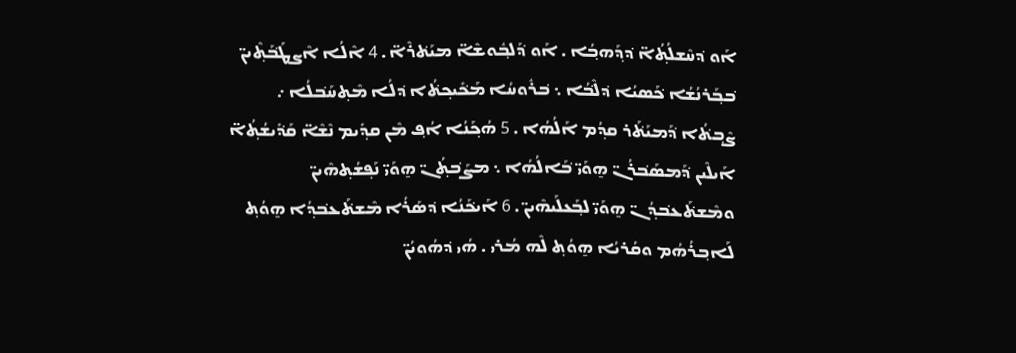ܐܰܘ ܕ݁ܚܶܫܠܳܬ݂ܳܐ̈ ܕ݁ܕ݂ܰܗܒ݂ܳܐ . ܐܰܘ ܕ݁ܰܠܒ݂ܽܘܫܶܐ̈ ܡܝܰܬ݁ܪܶܐ̈ . 4 ܐܶܠܳܐ ܐܶܨܛܰܒ݁ܰܬ݂ܶܝܢ̈ ܒ݁ܒ݂ܰܪܢܳܫܳܐ ܟ݁ܰܣܝܳܐ ܕ݁ܠܶܒ݁ܳܐ ܆ ܒ݁ܪܽܘܚܳܐ ܡܰܟ݁ܺܝܟ݂ܬ݁ܳܐ ܕ݁ܠܳܐ ܡܶܬ݂ܚܰܒ݁ܠܳܐ ܇ ܨܶܒ݂ܬ݁ܳܐ ܕ݁ܰܡܝܰܬ݁ܰܪ ܩܕ݂ܳܡ ܐܰܠܳܗܳܐ . 5 ܗܳܟ݂ܰܢܳܐ ܐܳܦ݂ ܡܶܢ ܩܕ݂ܺܝܡ ܢܶܫܶܐ̈ ܩܰܕ݁ܺܝܫܳܬ݂ܳܐ̈ ܐܰܝܠܶܝܢ ܕ݁ܰܡܣܰܒ݁ܪܳܢ̈ ܗ̱ܘܰܝ̈ ܒ݁ܰܐܠܳܗܳܐ ܆ ܡܨܰܒ݁ܬ݂ܳܢ̈ ܗ̱ܘܰܝ̈ ܢܰܦ݂ܫܳܬ݂ܗܶܝܢ̈ ܘܡܶܫܬ݁ܰܥܒ݁ܕ݂ܳܢ̈ ܗ̱ܘܰܝ̈ ܠܒ݂ܰܥܠܰܝܗܶܝܢ̈ . 6 ܐܰܝܟ݁ܰܢܳܐ ܕ݁ܣܰܪܳܐ ܡܶܫܬ݁ܰܥܒ݁ܕ݂ܳܐ ܗ̱ܘܳܬ݂ ܠܰܐܒ݂ܪܳܗܳܡ ܘܩܳܪܝܳܐ ܗ̱ܘܳܬ݂ ܠܶܗ ܡܳܪܝ . ܗܳܝ ܕ݁ܗܳܘܝܳܢ̈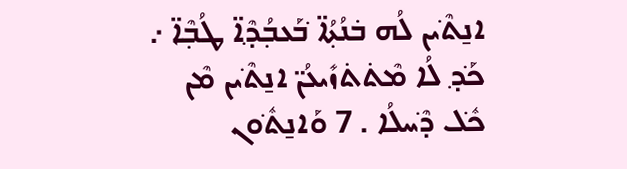ܐܢ̱ܬ݁ܶܝܢ ܠܳܗ ܒ݁ܢܳܬ݂ܳܐ̈ ܒ݁ܰܥܒ݂ܳܕ݂ܶܐ̈ ܛܳܒ݂ܶܐ̈ ܇ ܟ݁ܰܕ݂ ܠܳܐ ܡܶܬ݁ܬ݁ܙܺܝܥܳܢ̈ ܐܢ̱ܬ݁ܶܝܢ ܡܶܢ ܟ݁ܽܠ ܕ݁ܶܚܠܳܐ . 7 ܘܰܐܢ̱ܬ݁ܽܘܢ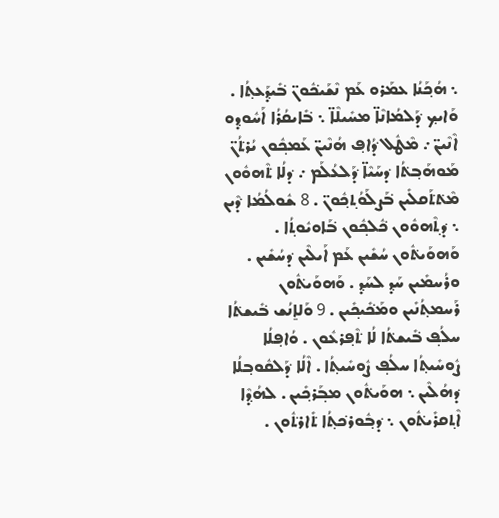܆ ܗܳܟ݂ܰܢܳܐ ܥܡܰܪܘ ܥܰܡ ܢܶܫܰܝܟ݁ܽܘܢ̈ ܒ݁ܺܝܕ݂ܰܥܬ݂ܳܐ . ܘܰܐܝܟ݂ ܕ݁ܰܠܡܳܐܢܶܐ̈ ܡܚܺܝܠܶܐ̈ ܆ ܒ݁ܺܐܝܩܳܪܳܐ ܐܰܚܽܘܕ݂ܘ ܐܶܢܶܝܢ̈ ܇ ܡܶܛܽܠ ܕ݁ܳܐܦ݂ ܗܳܢܶܝܢ̈ ܥܰܡܟ݂ܽܘܢ ܝܳܪܬ݁ܳܢ̈ ܡܰܘܗܰܒ݂ܬ݁ܳܐ ܕ݁ܚܰܝܶܐ̈ ܕ݁ܰܠܥܳܠܰܡ ܇ ܕ݁ܠܳܐ ܬ݁ܶܗܘܽܘܢ ܡܶܬ݁ܬ݁ܰܩܠܺܝܢ ܒ݁ܰܨܠܰܘܳܬ݂ܟ݂ܽܘܢ̈ . 8 ܫܽܘܠܳܡܳܐ ܕ݁ܶܝܢ ܆ ܕ݁ܬ݂ܶܗܘܽܘܢ ܟ݁ܽܠܟ݂ܽܘܢ ܒ݁ܰܐܘܝܽܘܬ݂ܳܐ . ܘܰܗܘܰܝܬ݁ܽܘܢ ܚܳܫܺܝܢ ܥܰܡ ܐܰܝܠܶܝܢ ܕ݁ܚܳܫܺܝܢ . ܘܪܳܚܡܺܝܢ ܚܰܕ݂ ܠܚܰܕ݂ . ܘܰܗܘܰܝܬ݁ܽܘܢ ܪܰܚܡܬ݂ܳܢܺܝܢ ܘܡܰܟ݁ܺܝܟ݂ܺܝܢ . 9 ܘܰܠܐ̱ܢܳܫ ܒ݁ܺܝܫܬ݁ܳܐ ܚܠܳܦ݂ ܒ݁ܺܝܫܬ݁ܳܐ ܠܳܐ ܬ݁ܶܦ݂ܪܥܽܘܢ . ܘܳܐܦ݂ܠܳܐ ܨܽܘܚܺܝܬ݂ܳܐ ܚܠܳܦ݂ ܨܽܘܚܺܝܬ݂ܳܐ . ܐܶܠܳܐ ܕ݁ܰܠܩܽܘܒ݂ܠܳܐ ܕ݁ܗܳܠܶܝܢ ܆ ܗܘܰܝܬ݁ܽܘܢ ܡܒ݂ܰܪܟ݂ܺܝܢ . ܠܗܳܕ݂ܶܐ ܐܶܬ݂ܩܪܺܝܬ݁ܽܘܢ ܆ ܕ݁ܒ݂ܽܘܪܟ݁ܬ݂ܳܐ ܬ݁ܺܐܪܬ݁ܽܘܢ .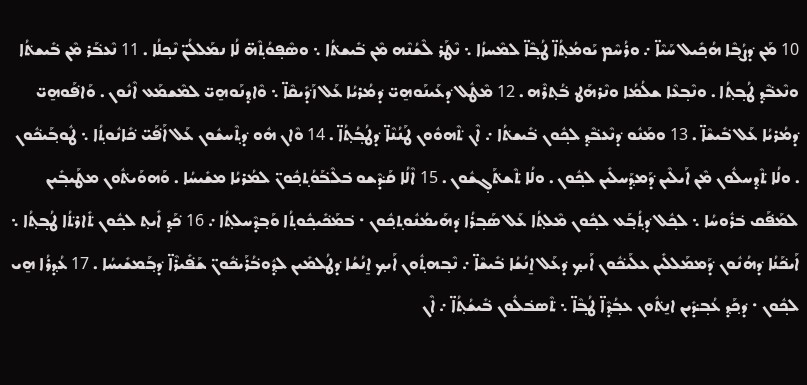10 ܡܰܢ ܕ݁ܨܳܒ݂ܶܐ ܗܳܟ݂ܺܝܠ ܚܰܝܶܐ̈ ܇ ܘܪܳܚܶܡ ܝܰܘܡܳܬ݂ܳܐ̈ ܛܳܒ݂ܶܐ̈ ܠܡܶܚܙܳܐ ܆ ܢܶܛܰܪ ܠܶܫܳܢܶܗ ܡܶܢ ܒ݁ܺܝܫܬ݁ܳܐ ܆ ܘܣܶܦ݂ܘܳܬ݂ܶܗ̈ ܠܳܐ ܢܡܰܠܠܳܢ̈ ܢܶܟ݂ܠܳܐ . 11 ܢܶܥܒ݁ܰܪ ܡܶܢ ܒ݁ܺܝܫܬ݁ܳܐ ܘܢܶܥܒ݁ܶܕ݂ ܛܳܒ݂ܬ݂ܳܐ . ܘܢܶܒ݂ܥܶܐ ܫܠܳܡܳܐ ܘܢܶܪܗܰܛ ܒ݁ܳܬ݂ܪܶܗ . 12 ܡܶܛܽܠ ܕ݁ܥܰܝܢܰܘܗ̱ܝ̈ ܕ݁ܡܳܪܝܳܐ ܥܰܠ ܙܰܕ݁ܺܝܩܶܐ̈ ܆ ܘܶܐܕ݂ܢܰܘܗ̱ܝ̈ ܠܡܶܫܡܰܥ ܐܶܢܽܘܢ . ܘܰܐܦ݁ܰܘܗ̱ܝ̈ ܕ݁ܡܳܪܝܳܐ ܥܰܠ ܒ݁ܺܝܫܶܐ̈ . 13 ܘܡܰܢܽܘ ܕ݁ܢܶܥܒ݁ܶܕ݂ ܠܟ݂ܽܘܢ ܒ݁ܺܝܫܬ݁ܳܐ ܇ ܐܶܢ ܬ݁ܶܗܘܽܘܢ ܛܰܢܳܢܶܐ̈ ܕ݁ܛܳܒ݂ܳܬ݂ܳܐ̈ . 14 ܘܶܐܢ ܗܽܘ ܕ݁ܬ݂ܶܚܫܽܘܢ ܥܰܠ ܐܰܦ݁ܰܝ̈ ܟ݁ܺܐܢܽܘܬ݂ܳܐ ܆ ܛܽܘܒ݂ܰܝܟ݁ܽܘܢ . ܘܠܳܐ ܬ݁ܶܕ݂ܚܠܽܘܢ ܡܶܢ ܐܰܝܠܶܝܢ ܕ݁ܰܡܕ݂ܰܚܠܺܝܢ ܠܟ݂ܽܘܢ . ܘܠܳܐ ܬ݁ܶܫܬ݁ܰܓ݂ܫܽܘܢ . 15 ܐܶܠܳܐ ܩܰܕ݁ܶܫܘ ܒ݁ܠܶܒ݁ܰܘܳܬ݂ܟ݂ܽܘܢ̈ ܠܡܳܪܝܳܐ ܡܫܺܝܚܳܐ . ܘܰܗܘܰܝܬ݁ܽܘܢ ܡܛܰܝܒ݂ܺܝܢ ܠܡܰܦ݁ܰܩ ܒ݁ܪܽܘܚܳܐ ܆ ܠܟ݂ܽܠ ܕ݁ܬ݂ܳܒ݂ܰܥ ܠܟ݂ܽܘܢ ܡܶܠܬ݂ܳܐ ܥܰܠ ܣܰܒ݂ܪܳܐ ܕ݁ܗܰܝܡܳܢܽܘܬ݂ܟ݂ܽܘܢ ܁ ܒ݁ܡܰܟ݁ܺܝܟ݂ܽܘܬ݂ܳܐ ܘܰܒ݂ܕ݂ܶܚܠܬ݂ܳܐ ܇ 16 ܟ݁ܰܕ݂ ܐܺܝܬ݂ ܠܟ݂ܽܘܢ ܬ݁ܺܐܪܬ݁ܳܐ ܛܳܒ݂ܬ݂ܳܐ ܆ ܐܰܝܟ݁ܰܢܳܐ ܕ݁ܗܳܢܽܘܢ ܕ݁ܰܡܡܰܠܠܺܝܢ ܥܠܰܝܟ݁ܽܘܢ ܐܰܝܟ݂ ܕ݁ܥܰܠ ܐ̱ܢܳܫܳܐ ܒ݁ܺܝܫܶܐ̈ ܇ ܢܶܒ݂ܗܬ݂ܽܘܢ ܐܰܝܟ݂ ܐ̱ܢܳܫܳܐ ܕ݁ܛܳܠܡܺܝܢ ܠܕ݂ܽܘܒ݁ܳܪܰܝܟ݁ܽܘܢ̈ ܫܰܦ݁ܺܝܪܶܐ̈ ܕ݁ܒ݂ܰܡܫܺܝܚܳܐ . 17 ܥܳܕ݂ܪܳܐ ܗ̱ܝ ܠܟ݂ܽܘܢ ܁ ܕ݁ܟ݂ܰܕ݂ ܥܳܒ݂ܕ݁ܺܝܢ ܐܢ̱ܬ݁ܽܘܢ ܥܒ݂ܳܕ݂ܶܐ̈ ܛܳܒ݂ܶܐ̈ ܆ ܬ݁ܶܣܒ݁ܠܽܘܢ ܒ݁ܺܝܫܳܬ݂ܳܐ̈ ܇ ܐܶܢ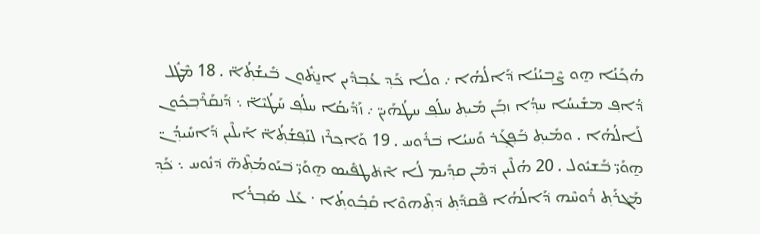ܗܳܟ݂ܰܢܳܐ ܗ̱ܘ ܨܶܒ݂ܝܳܢܳܐ ܕ݁ܰܐܠܳܗܳܐ ܇ ܘܠܳܐ ܟ݁ܰܕ݂ ܥܳܒ݂ܕ݁ܺܝܢ ܐܢ̱ܬ݁ܽܘܢ ܒ݁ܺܝܫܳܬ݂ܳܐ̈ . 18 ܡܶܛܽܠ ܕ݁ܳܐܦ݂ ܡܫܺܝܚܳܐ ܚܕ݂ܳܐ ܙܒ݂ܰܢ ܡܺܝܬ݂ ܚܠܳܦ݂ ܚܛܳܗܰܝܢ̈ ܇ ܙܰܕ݁ܺܝܩܳܐ ܚܠܳܦ݂ ܚܰܛܳܝܶܐ̈ ܆ ܕ݁ܰܢܩܰܪܶܒ݂ܟ݂ܽܘܢ ܠܰܐܠܳܗܳܐ . ܘܡܺܝܬ݂ ܒ݁ܰܦ݂ܓ݂ܰܪ ܘܰܚܝܳܐ ܒ݁ܪܽܘܚ . 19 ܘܰܐܟ݂ܪܶܙ ܠܢܰܦ݂ܫܳܬ݂ܳܐ̈ ܐܰܝܠܶܝܢ ܕ݁ܰܐܚܺܝܕ݂ܳܢ̈ ܗ̱ܘܰܝ̈ ܒ݁ܰܫܝܽܘܠ . 20 ܗܳܠܶܝܢ ܕ݁ܡܶܢ ܩܕ݂ܺܝܡ ܠܳܐ ܐܶܬ݁ܛܦ݁ܺܝܣ ܗ̱ܘܰܝ̈ ܒ݁ܝܰܘܡܳܬ݂ܶܗ̈ ܕ݁ܢܽܘܚ ܆ ܟ݁ܰܕ݂ ܡܰܓ݁ܪܰܬ݂ ܪܽܘܚܶܗ ܕ݁ܰܐܠܳܗܳܐ ܦ݁ܶܩܕ݁ܰܬ݂ ܕ݁ܬ݂ܶܗܘܶܐ ܩܺܒ݂ܽܘܬ݂ܳܐ ܁ ܥܰܠ ܣܰܒ݂ܪܳܐ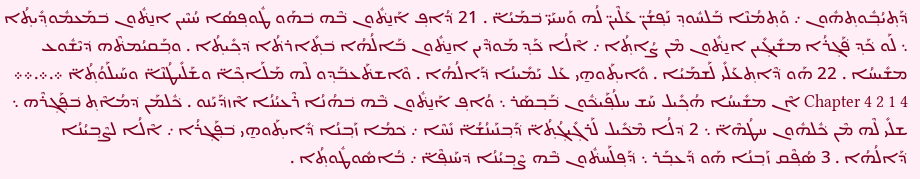ܕ݁ܰܬ݂ܝܳܒ݂ܽܘܬ݂ܗܽܘܢ ܇ ܘܰܬ݂ܡܳܢܶܐ ܒ݁ܰܠܚܽܘܕ݂ ܢܰܦ݂ܫܳܢ̈ ܥܰܠܶܝܢ̈ ܠܳܗ ܘܰܚܝܰܝ̈ ܒ݁ܡܰܝܳܐ̈ . 21 ܕ݁ܳܐܦ݂ ܐܰܢ̱ܬ݁ܽܘܢ ܒ݁ܶܗ ܒ݁ܗܰܘ ܛܽܘܦ݂ܣܳܐ ܚܳܝܶܝܢ ܐܢ̱ܬ݁ܽܘܢ ܒ݁ܡܰܥܡܽܘܕ݂ܺܝܬ݂ܳܐ ܆ ܠܰܘ ܟ݁ܰܕ݂ ܦ݁ܰܓ݂ܪܳܐ ܡܫܺܝܓ݂ܺܝܢ ܐܢ̱ܬ݁ܽܘܢ ܡܶܢ ܨܳܐܬ݂ܳܐ ܇ ܐܶܠܳܐ ܟ݁ܰܕ݂ ܡܰܘܕ݁ܶܝܢ ܐܢ̱ܬ݁ܽܘܢ ܒ݁ܰܐܠܳܗܳܐ ܒ݁ܬ݂ܺܐܪܬ݁ܳܐ ܕ݁ܟ݂ܺܝܬ݂ܳܐ . ܘܒ݂ܰܩܝܳܡܬ݁ܶܗ ܕ݁ܝܶܫܽܘܥ ܡܫܺܝܚܳܐ . 22 ܗܰܘ ܕ݁ܶܐܬ݂ܥܰܠܺܝ ܠܰܫܡܰܝܳܐ . ܘܺܐܝܬ݂ܰܘܗ̱ܝ ܥܰܠ ܝܰܡܺܝܢܳܐ ܕ݁ܰܐܠܳܗܳܐ . ܘܶܐܫܬ݁ܰܥܒ݁ܰܕ݂ܘ ܠܶܗ ܡܰܠܰܐܟ݂ܶܐ̈ ܘܫܰܠܺܝܛܳܢܶܐ̈ ܘܚܰܝܠܰܘܳܬ݂ܳܐ̈ ܀.܀.܀܀
4 Chapter 4 2 1 ܐܶܢ ܡܫܺܝܚܳܐ ܗܳܟ݂ܺܝܠ ܚܰܫ ܚܠܳܦ݂ܰܝܟ݁ܽܘܢ ܒ݁ܰܒ݂ܣܰܪ ܆ ܘܳܐܦ݂ ܐܰܢ̱ܬ݁ܽܘܢ ܒ݁ܶܗ ܒ݁ܗܳܢܳܐ ܪܶܥܝܳܢܳܐ ܐܶܙܕ݁ܰܝܰܢܘ . ܟ݁ܽܠܡܰܢ ܕ݁ܡܳܐܶܬ݂ ܒ݁ܦ݂ܰܓ݂ܪܶܗ ܆ ܫܠܺܝ ܠܶܗ ܡܶܢ ܟ݁ܽܠܗܽܘܢ ܚܛܳܗܶܐ̈ ܆ 2 ܕ݁ܠܳܐ ܡܶܟ݁ܺܝܠ ܠܰܪܓ݂ܺܝܓ݂ܳܬ݂ܳܐ̈ ܕ݁ܰܒ݂ܢܰܝܢܳܫܳܐ̈ ܢܺܚܶܐ ܇ ܟ݁ܡܳܐ ܙܰܒ݂ܢܳܐ ܕ݁ܺܐܝܬ݂ܰܘܗ̱ܝ ܒ݁ܦ݂ܰܓ݂ܪܳܐ ܇ ܐܶܠܳܐ ܠܨܶܒ݂ܝܳܢܳܐ ܕ݁ܰܐܠܳܗܳܐ . 3 ܣܳܦ݂ܶܩ ܙܰܒ݂ܢܳܐ ܗܰܘ ܕ݁ܰܥܒ݂ܰܪ ܆ ܕ݁ܰܦ݂ܠܰܚܬ݁ܽܘܢ ܒ݁ܶܗ ܨܶܒ݂ܝܳܢܳܐ ܕ݁ܚܰܢܦ݂ܶܐ̈ ܇ ܒ݁ܳܐܣܽܘܛܽܘܬ݂ܳܐ .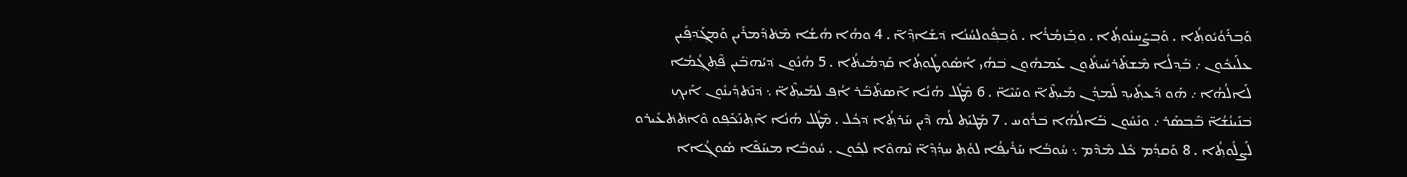ܘܰܒ݂ܪܰܘܳܝܽܘܬ݂ܳܐ . ܘܰܒ݂ܨܰܚܢܽܘܬ݂ܳܐ . ܘܒ݂ܰܙܡܳܪܳܐ . ܘܰܒ݂ܦ݂ܽܘܠܚܳܢܳܐ ܕ݁ܫܺܐܕ݂ܶܐ̈ . 4 ܘܗܳܐ ܗܳܫܳܐ ܡܶܬ݁ܕ݁ܰܡܪܺܝܢ ܘܰܡܓ݂ܰܕ݁ܦ݂ܺܝܢ ܥܠܰܝܟ݁ܽܘܢ ܇ ܒ݁ܰܕ݂ܠܳܐ ܡܶܫܬ݁ܰܪܚܺܝܬ݁ܽܘܢ ܥܰܡܗܽܘܢ ܒ݁ܗܳܝ ܐܳܣܽܘܛܽܘܬ݂ܳܐ ܩܰܕ݂ܡܳܝܬ݁ܳܐ . 5 ܗܳܢܽܘܢ ܕ݁ܝܳܗܒ݁ܺܝܢ ܦ݁ܶܬ݂ܓ݂ܳܡܳܐ ܠܰܐܠܳܗܳܐ ܇ ܗܰܘ ܕ݁ܰܥܬ݂ܺܝܕ݂ ܠܰܡܕ݂ܳܢ ܡܺܝܬ݂ܶܐ̈ ܘܚܰܝܶܐ̈ . 6 ܡܶܛܽܠ ܗܳܢܳܐ ܐܶܣܬ݁ܰܒ݁ܰܪ ܐܳܦ݂ ܠܡܺܝܬ݂ܶܐ̈ ܆ ܕ݁ܢܶܬ݁ܕ݂ܺܝܢܽܘܢ ܐܰܝܟ݂ ܒ݁ܢܰܝܢܳܫܳܐ̈ ܒ݁ܰܒ݂ܣܰܪ ܇ ܘܢܺܚܽܘܢ ܒ݁ܰܐܠܳܗܳܐ ܒ݁ܪܽܘܚ . 7 ܡܰܛܝܰܬ݂ ܠܳܗ ܕ݁ܶܝܢ ܚܰܪܬ݂ܳܐ ܕ݁ܟ݂ܽܠ . ܡܶܛܽܠ ܗܳܢܳܐ ܐܶܬ݂ܢܰܟ݁ܰܦ݂ܘ ܘܶܐܬ݁ܬ݁ܥܺܝܪܘ ܠܰܨܠܽܘܬ݂ܳܐ . 8 ܘܰܩܕ݂ܳܡ ܟ݁ܽܠ ܡܶܕ݁ܶܡ ܆ ܚܽܘܒ݁ܳܐ ܚܰܪܺܝܦ݂ܳܐ ܠܘܳܬ݂ ܚܕ݂ܳܕ݂ܶܐ̈ ܢܶܗܘܶܐ ܠܟ݂ܽܘܢ . ܚܽܘܒ݁ܳܐ ܡܚܰܦ݁ܶܐ ܣܽܘܓ݂ܳܐܐ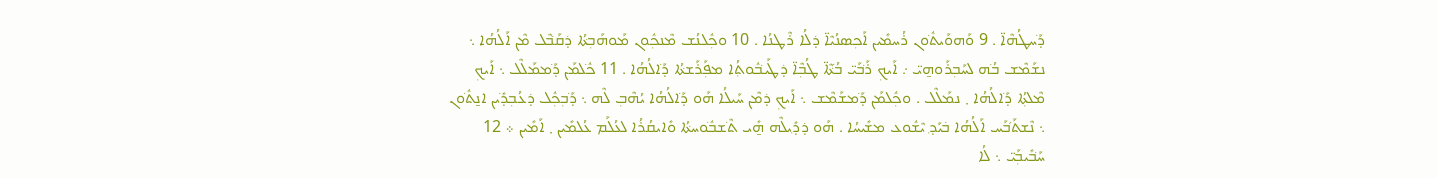ܕ݁ܰܚܛܳܗܶܐ̈ . 9 ܘܰܗܘܰܝܬ݁ܽܘܢ ܪܳܚܡܺܝܢ ܐܰܟ݂ܣܢܳܝܶܐ̈ ܕ݁ܠܳܐ ܪܶܛܢܳܐ . 10 ܘܟ݂ܽܠܢܳܫ ܡܶܢܟ݂ܽܘܢ ܡܰܘܗܰܒ݂ܬ݁ܳܐ ܕ݁ܩܰܒ݁ܶܠ ܡܶܢ ܐܰܠܳܗܳܐ ܆ ܢܫܰܡܶܫ ܒ݁ܳܗ ܠܚܰܒ݂ܪܰܘܗ̱ܝ̈ ܇ ܐܰܝܟ݂ ܪܰܒ݁ܰܝ̈ ܒ݁ܳܬ݁ܶܐ̈ ܛܳܒ݂ܶܐ̈ ܕ݁ܛܰܝܒ݁ܽܘܬ݂ܳܐ ܡܦ݂ܰܪܰܫܬ݁ܳܐ ܕ݁ܰܐܠܳܗܳܐ . 11 ܟ݁ܽܠܡܰܢ ܕ݁ܰܡܡܰܠܶܠ ܆ ܐܰܝܟ݂ ܡܶܠܬ݂ܳܐ ܕ݁ܰܐܠܳܗܳܐ ܂ ܢܡܰܠܶܠ . ܘܟ݂ܽܠܡܰܢ ܕ݁ܰܡܫܰܡܶܫ ܆ ܐܰܝܟ݂ ܕ݁ܡܶܢ ܚܰܝܠܳܐ ܗܰܘ ܕ݁ܰܐܠܳܗܳܐ ܝܳܗܶܒ݂ ܠܶܗ ܆ ܕ݁ܰܒ݂ܟ݂ܽܠ ܕ݁ܥܳܒ݂ܕ݁ܺܝܢ ܐܢ̱ܬ݁ܽܘܢ ܆ ܢܶܫܬ݁ܰܒ݁ܰܚ ܐܰܠܳܗܳܐ ܒ݁ܝܰܕ݂ ܝܶܫܽܘܥ ܡܫܺܝܚܳܐ . ܗܰܘ ܕ݁ܕ݂ܺܝܠܶܗ ܗ̱ܺܝ ܬ݁ܶܫܒ݁ܽܘܚܬ݁ܳܐ ܘܺܐܝܩܳܪܳܐ ܠܥܳܠܰܡ ܥܳܠܡܺܝܢ ܂ ܐܰܡܺܝܢ ܀ 12 ܚܰܒ݁ܺܝܒ݂ܰܝ̈ ܆ ܠܳܐ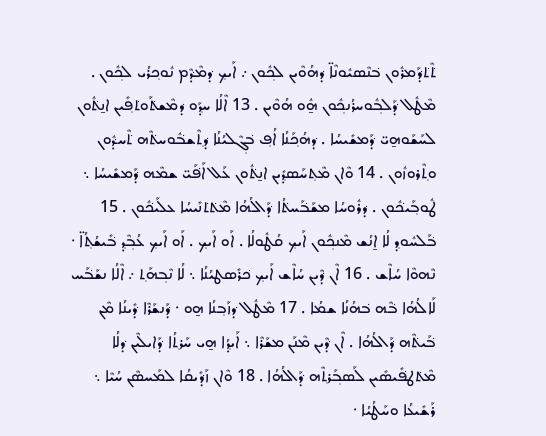ܬ݁ܶܬ݁ܕ݁ܰܡܪܽܘܢ ܒ݁ܢܶܣܝܽܘܢܶܐ̈ ܕ݁ܗܳܘܶܝܢ ܠܟ݂ܽܘܢ ܇ ܐܰܝܟ݂ ܕ݁ܡܶܕ݁ܶܡ ܢܽܘܟ݂ܪܳܝ ܠܟ݂ܽܘܢ . ܡܶܛܽܠ ܕ݁ܰܠܒ݂ܽܘܚܪܳܢܟ݂ܽܘܢ ܗ̱ܽܘ ܗܳܘܶܝܢ . 13 ܐܶܠܳܐ ܚܕ݂ܰܘ ܕ݁ܡܶܫܬ݁ܰܘܬ݁ܦ݂ܺܝܢ ܐܢ̱ܬ݁ܽܘܢ ܠܚܰܫܰܘܗ̱ܝ̈ ܕ݁ܰܡܫܺܝܚܳܐ . ܕ݁ܗܳܟ݂ܰܢܳܐ ܐܳܦ݂ ܒ݁ܓ݂ܶܠܝܳܢܳܐ ܕ݁ܬ݂ܶܫܒ݁ܽܘܚܬ݁ܶܗ ܬ݁ܶܚܕ݁ܽܘܢ ܘܬ݂ܶܪܘܙܽܘܢ . 14 ܘܶܐܢ ܡܶܬ݂ܚܰܣܕ݂ܺܝܢ ܐܢ̱ܬ݁ܽܘܢ ܥܰܠ ܐܰܦ݁ܰܝ̈ ܫܡܶܗ ܕ݁ܰܡܫܺܝܚܳܐ ܆ ܛܽܘܒ݂ܰܝܟ݁ܽܘܢ . ܕ݁ܪܽܘܚܳܐ ܡܫܰܒ݁ܰܚܬ݁ܳܐ ܕ݁ܰܐܠܳܗܳܐ ܡܶܬ݁ܬ݁ܢܺܝܚܳܐ ܥܠܰܝܟ݁ܽܘܢ . 15 ܒ݁ܰܠܚܽܘܕ݂ ܠܳܐ ܐ̱ܢܳܫ ܡܶܢܟ݂ܽܘܢ ܐܰܝܟ݂ ܩܳܛܽܘܠܳܐ . ܐܰܘ ܐܰܝܟ݂ . ܐܰܘ ܐܰܝܟ݂ ܥܳܒ݂ܶܕ݂ ܒ݁ܺܝܫܳܬ݂ܳܐ̈ ܁ ܢܶܗܘܶܐ ܚܳܐܶܫ . 16 ܐܶܢ ܕ݁ܶܝܢ ܚܳܐܶܫ ܐܰܝܟ݂ ܟ݁ܪܺܣܛܝܳܢܳܐ ܆ ܠܳܐ ܢܶܒ݂ܗܰܬ݂ ܇ ܐܶܠܳܐ ܢܫܰܒ݁ܰܚ ܠܰܐܠܳܗܳܐ ܒ݁ܶܗ ܒ݁ܗܳܢܳܐ ܫܡܳܐ . 17 ܡܶܛܽܠ ܕ݁ܙܰܒ݂ܢܳܐ ܗ̱ܘ ܁ ܕ݁ܰܢܫܰܪܶܐ ܕ݁ܺܝܢܳܐ ܡܶܢ ܒ݁ܰܝܬ݁ܶܗ ܕ݁ܰܐܠܳܗܳܐ . ܐܶܢ ܕ݁ܶܝܢ ܡܶܢܰܢ ܡܫܰܪܶܐ ܆ ܐܰܝܕ݂ܳܐ ܗ̱ܝ ܚܰܪܬ݂ܳܐ ܕ݁ܰܐܝܠܶܝܢ ܕ݁ܠܳܐ ܡܶܬ݁ܛܦ݁ܺܝܣܺܝܢ ܠܰܣܒ݂ܰܪܬ݂ܶܗ ܕ݁ܰܐܠܳܗܳܐ . 18 ܘܶܐܢ ܙܰܕ݁ܺܝܩܳܐ ܠܡܰܚܣܶܢ ܚܳܝܶܐ ܆ ܪܰܫܺܝܥܳܐ ܘܚܰܛܳܝܳܐ ܁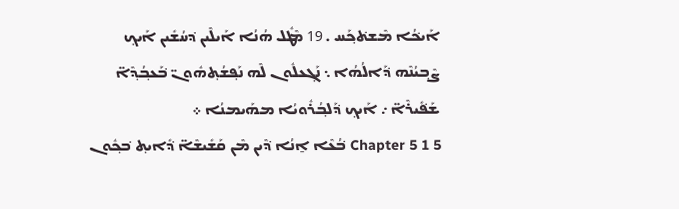ܐܰܝܟ݁ܳܐ ܡܶܫܬ݁ܟ݂ܰܚ . 19 ܡܶܛܽܠ ܗܳܢܳܐ ܐܰܝܠܶܝܢ ܕ݁ܚܳܫܺܝܢ ܐܰܝܟ݂ ܨܶܒ݂ܝܳܢܶܗ ܕ݁ܰܐܠܳܗܳܐ ܆ ܢܰܓ݂ܥܠܽܘܢ ܠܶܗ ܢܰܦ݂ܫܳܬ݂ܗܽܘܢ̈ ܒ݁ܰܥܒ݂ܳܕ݂ܶܐ̈ ܫܰܦ݁ܺܝܪܶܐ̈ ܇ ܐܰܝܟ݂ ܕ݁ܰܠܒ݂ܳܪܽܘܝܳܐ ܡܗܰܝܡܢܳܐ ܀
5 Chapter 5 1 ܒ݁ܳܥܶܐ ܐ̱ܢܳܐ ܕ݁ܶܝܢ ܡܶܢ ܩܰܫܺܝܫܶܐ̈ ܕ݁ܺܐܝܬ݂ ܒ݁ܟ݂ܽܘܢ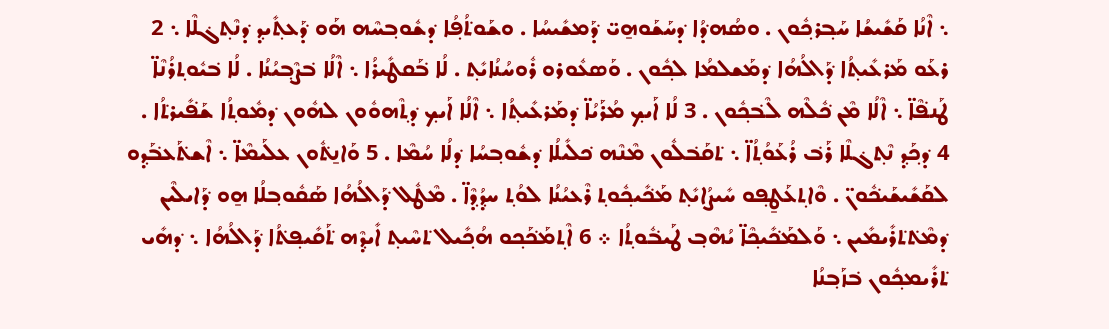܆ ܐܶܢܳܐ ܩܰܫܺܝܫܳܐ ܚܰܒ݂ܪܟ݂ܽܘܢ . ܘܣܳܗܕ݁ܳܐ ܕ݁ܚܰܫܰܘܗ̱ܝ̈ ܕ݁ܰܡܫܺܝܚܳܐ . ܘܫܰܘܬ݁ܳܦ݂ܳܐ ܕ݁ܫܽܘܒ݂ܚܶܗ ܗܰܘ ܕ݁ܰܥܬ݂ܺܝܕ݂ ܕ݁ܢܶܬ݂ܓ݁ܠܶܐ ܆ 2 ܪܥܰܘ ܡܰܪܥܺܝܬ݂ܳܐ ܕ݁ܰܐܠܳܗܳܐ ܕ݁ܡܰܫܠܡܳܐ ܠܟ݂ܽܘܢ . ܘܰܣܥܽܘܪܘ ܪܽܘܚܳܢܳܐܝܺܬ݂ . ܠܳܐ ܒ݁ܰܩܛܺܝܪܳܐ ܆ ܐܶܠܳܐ ܒ݁ܨܶܒ݂ܝܳܢܳܐ . ܠܳܐ ܒ݁ܝܽܘܬ݂ܪܳܢܶܐ̈ ܛܰܢܦ݁ܶܐ̈ ܆ ܐܶܠܳܐ ܡܶܢ ܟ݁ܽܠܶܗ ܠܶܒ݁ܟ݂ܽܘܢ . 3 ܠܳܐ ܐܰܝܟ݂ ܡܳܪܰܝܳܐ̈ ܕ݁ܡܰܪܥܺܝܬ݂ܳܐ ܆ ܐܶܠܳܐ ܐܰܝܟ݂ ܕ݁ܬ݂ܶܗܘܽܘܢ ܠܗܽܘܢ ܕ݁ܡܽܘܬ݂ܳܐ ܫܰܦ݁ܺܝܪܬ݁ܳܐ . 4 ܕ݁ܟ݂ܰܕ݂ ܢܶܬ݂ܓ݁ܠܶܐ ܪܰܒ݁ ܪܳܥܰܘܳܬ݂ܳܐ̈ ܆ ܬ݁ܩܰܒ݁ܠܽܘܢ ܡܶܢܶܗ ܟ݁ܠܺܝܠܳܐ ܕ݁ܫܽܘܒ݂ܚܳܐ ܕ݁ܠܳܐ ܚܳܡܶܐ . 5 ܘܰܐܢ̱ܬ݁ܽܘܢ ܥܠܰܝܡܶܐ̈ ܆ ܐܶܫܬ݁ܰܥܒ݁ܰܕ݂ܘ ܠܩܰܫܺܝܫܰܝܟ݁ܽܘܢ̈ . ܘܶܐܬ݂ܥܰܛ̱ܦ݂ܘ ܚܺܝܨܳܐܝܺܬ݂ ܡܰܟ݁ܺܝܟ݂ܽܘܬ݂ ܪܶܥܝܳܢܳܐ ܠܘܳܬ݂ ܚܕ݂ܳܕ݂ܶܐ̈ . ܡܶܛܽܠ ܕ݁ܰܐܠܳܗܳܐ ܣܰܩܽܘܒ݂ܠܳܐ ܗ̱ܘ ܕ݁ܰܐܝܠܶܝܢ ܕ݁ܡܶܬ݁ܬ݁ܪܺܝܡܺܝܢ ܆ ܘܰܠܡܰܟ݁ܺܝܟ݂ܶܐ̈ ܝܳܗܶܒ݂ ܛܰܝܒ݁ܽܘܬ݂ܳܐ ܀ 6 ܐܶܬ݂ܡܰܟ݁ܰܟ݂ܘ ܗܳܟ݂ܺܝܠ ܬ݁ܚܶܝܬ݂ ܐܺܝܕ݂ܶܗ ܬ݁ܰܩܺܝܦ݂ܬ݁ܳܐ ܕ݁ܰܐܠܳܗܳܐ ܆ ܕ݁ܗܺܝ ܬ݁ܪܺܝܡܟ݂ܽܘܢ ܒ݁ܙܰܒ݂ܢܳܐ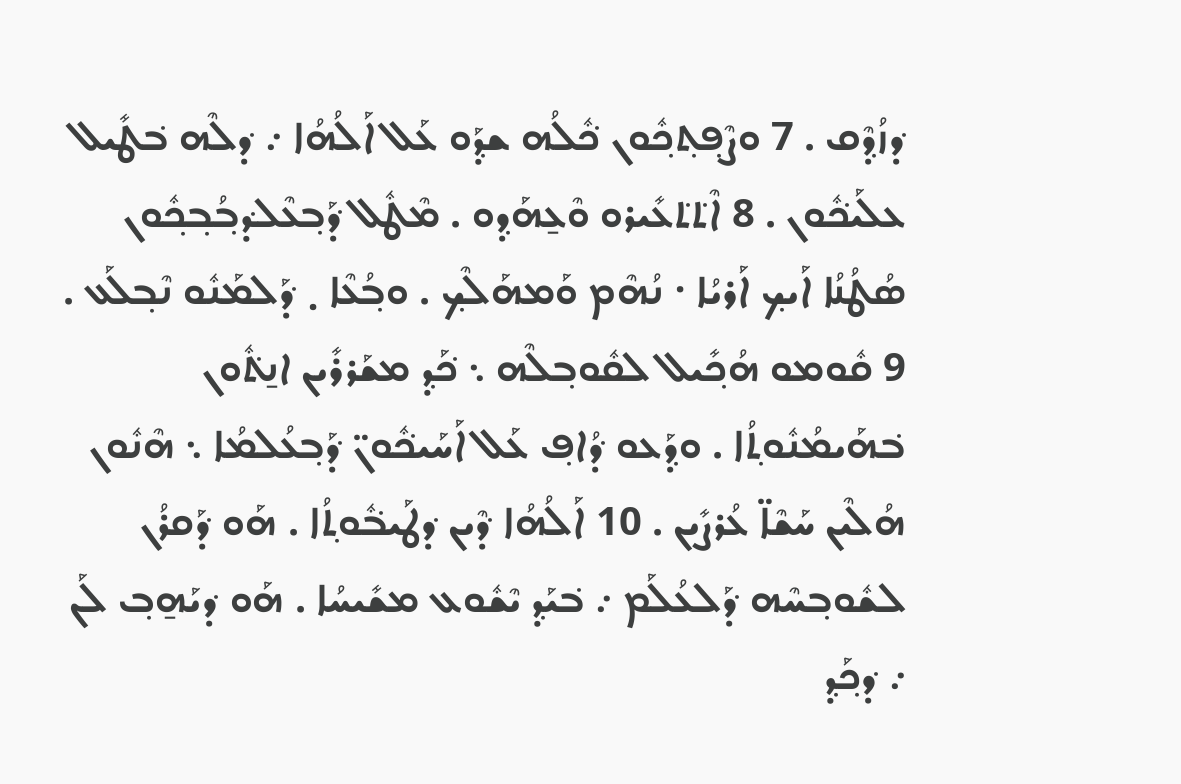ܕ݁ܙܳܕ݂ܶܩ . 7 ܘܨܶܦ݂ܬ݂ܟ݂ܽܘܢ ܟ݁ܽܠܳܗ ܫܕ݂ܰܘ ܥܰܠ ܐܰܠܳܗܳܐ ܇ ܕ݁ܠܶܗ ܒ݁ܛܺܝܠ ܥܠܰܝܟ݁ܽܘܢ . 8 ܐܶܬ݁ܬ݁ܥܺܝܪܘ ܘܶܥ̱ܗܰܕ݂ܘ . ܡܶܛܽܠ ܕ݁ܰܒ݂ܥܶܠܕ݁ܒ݂ܳܒ݂ܟ݂ܽܘܢ ܣܳܛܳܢܳܐ ܐܰܝܟ݂ ܐܰܪܝܳܐ ܁ ܢܳܗܶܡ ܘܰܡܗܰܠܶܟ݂ . ܘܒ݂ܳܥܶܐ ܂ ܕ݁ܰܠܡܰܢܽܘ ܢܶܒ݂ܠܰܥ . 9 ܩܽܘܡܘ ܗܳܟ݂ܺܝܠ ܠܩܽܘܒ݂ܠܶܗ ܆ ܟ݁ܰܕ݂ ܡܫܰܪܪܺܝܢ ܐܢ̱ܬ݁ܽܘܢ ܒ݁ܗܰܝܡܳܢܽܘܬ݂ܳܐ . ܘܕ݂ܰܥܘ ܕ݁ܳܐܦ݂ ܥܰܠ ܐܰܚܰܝܟ݁ܽܘܢ̈ ܕ݁ܰܒ݂ܥܳܠܡܳܐ ܆ ܗܶܢܽܘܢ ܗܳܠܶܝܢ ܚܰܫܶܐ̈ ܥܳܪܨܺܝܢ . 10 ܐܰܠܳܗܳܐ ܕ݁ܶܝܢ ܕ݁ܛܰܝܒ݁ܽܘܬ݂ܳܐ . ܗܰܘ ܕ݁ܰܩܪܳܢ ܠܫܽܘܒ݂ܚܶܗ ܕ݁ܰܠܥܳܠܰܡ ܇ ܒ݁ܝܰܕ݂ ܝܶܫܽܘܥ ܡܫܺܝܚܳܐ . ܗܰܘ ܕ݁ܝܰܗ̱ܒ݂ ܠܰܢ ܇ ܕ݁ܟ݂ܰܕ݂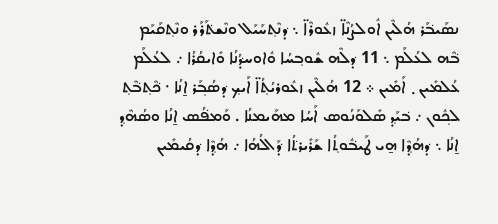ܢܣܰܝܒ݁ܰܪ ܗܳܠܶܝܢ ܐܽܘܠܨܳܢܶܐ̈ ܙܥܽܘܪܶܐ̈ ܆ ܕ݁ܢܶܬ݂ܚܰܝܰܠ ܘܢܶܫܬ݁ܰܪܰܪ ܘܢܶܬ݂ܩܰܝܰܡ ܒ݁ܶܗ ܠܥܳܠܰܡ ܆ 11 ܕ݁ܠܶܗ ܫܽܘܒ݂ܚܳܐ ܘܽܐܘܚܕ݁ܳܢܳܐ ܘܺܐܝܩܳܪܳܐ ܇ ܠܥܳܠܰܡ ܥܳܠܡܺܝܢ ܂ ܐܰܡܺܝܢ ܀ 12 ܗܳܠܶܝܢ ܙܥܽܘܪܝܳܬ݂ܳܐ̈ ܐܰܝܟ݂ ܕ݁ܣܳܒ݂ܰܪ ܐ̱ܢܳܐ ܁ ܟ݁ܶܬ݂ܒ݁ܶܬ݂ ܠܟ݂ܽܘܢ ܇ ܒ݁ܝܰܕ݂ ܣܺܠܘܰܢܳܘܣ ܐܰܚܳܐ ܡܗܰܝܡܢܳܐ . ܘܰܡܦ݁ܳܣ ܐ̱ܢܳܐ ܘܣܳܗܶܕ݂ ܐ̱ܢܳܐ ܆ ܕ݁ܗܳܕ݂ܶܐ ܗ̱ܝ ܛܰܝܒ݁ܽܘܬ݂ܳܐ ܫܰܪܺܝܪܬ݁ܳܐ ܕ݁ܰܐܠܳܗܳܐ ܇ ܗܳܕ݂ܶܐ ܕ݁ܩܳܝܡܺܝܢ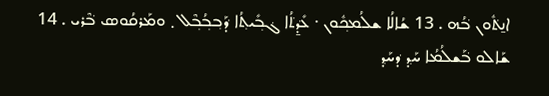ܐܢ̱ܬ݁ܽܘܢ ܒ݁ܳܗ . 13 ܫܳܐܠܳܐ ܫܠܳܡܟ݂ܽܘܢ ܁ ܥܺܕ̱݁ܬ݁ܳܐ ܓ݁ܒ݂ܺܝܬ݂ܳܐ ܕ݁ܰܒ݂ܒ݂ܳܒ݂ܶܠ ܂ ܘܡܰܪܩܳܘܣ ܒ݁ܶܪܝ . 14 ܫܰܐܠܘ ܒ݁ܰܫܠܳܡܳܐ ܚܰܕ݂ ܕ݁ܚܰܕ݂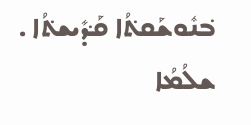ܒ݁ܢܽܘܫܰܩܬ݁ܳܐ ܩܰܕ݁ܺܝܫܬ݁ܳܐ . ܫܠܳܡܳܐ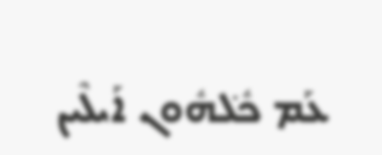ܥܰܡ ܟ݁ܽܠܗܽܘܢ ܐܰܝܠܶܝܢ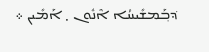ܕ݁ܒ݂ܰܡܫܺܝܚܳܐ ܐܶܢܽܘܢ ܂ ܐܰܡܺܝܢ ܀